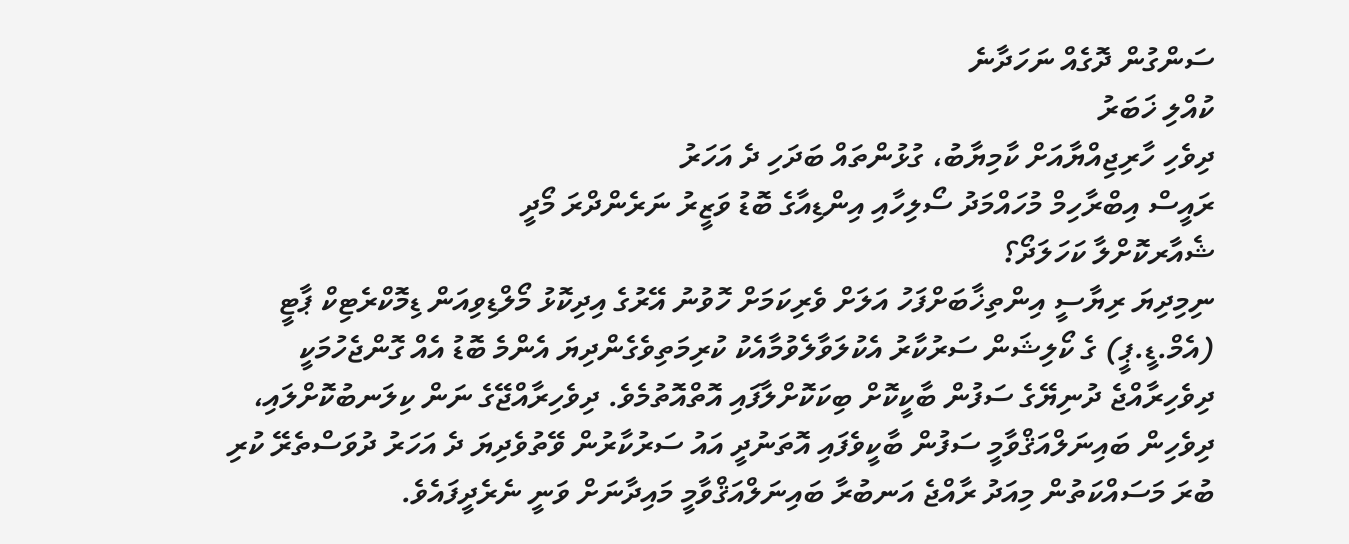ސަންގުން ދޮގެއް ނަހަދާނެ
ކުއްލި ޚަބަރު
ދިވެހި ހާރިޖިއްޔާއަށް ކާމިޔާބު، ގުޅުންތައް ބަދަހި ދެ އަހަރު
ރައީސް އިބްރާހިމް މުހައްމަދު ސޯލިހާއި އިންޑިއާގެ ބޮޑު ވަޒީރު ނަރެންދްރަ މޯދީ
ޝެއާރކޮށްލާ ކަހަލަދޯ؟
ނިމިދިޔަ ރިޔާސީ އިންތިޚާބަށްފަހު އަލަށް ވެރިކަމަށް ހޮވުނު އޭރުގެ އިދިކޮޅު މޯލްޑިވިއަން ޑިމޮކްރެޓިކް ޕާޓީ (އެމް.ޑީ.ޕީ) ގެ ކޯލިޝަން ސަރުކާރު އެކުލަވާލެވުމާއެކު ކުރިމަތިވެގެންދިޔަ އެންމެ ބޮޑު އެއް ގޮންޖެހުމަކީ ދިވެހިރާއްޖެ ދުނިޔޭގެ ސަފުން ބާކީކޮށް ބިކަކޮށްލާފައި އޮތްއޮތުމެވެ. ދިވެހިރާއްޖޭގެ ނަން ކިލަނބުކޮށްލައި، ދިވެހިން ބައިނަލްއަޤްވާމީ ސަފުން ބާކީވެފައި އޮތަނުދީ އައު ސަރުކާރުން ވޭތުވެދިޔަ ދެ އަހަރު ދުވަސްތެރޭ ކުރި ބުރަ މަސައްކަތުން މިއަދު ރާއްޖެ އަނބުރާ ބައިނަލްއަޤްވާމީ މައިދާނަށް ވަނީ ނެރެދީފައެވެ.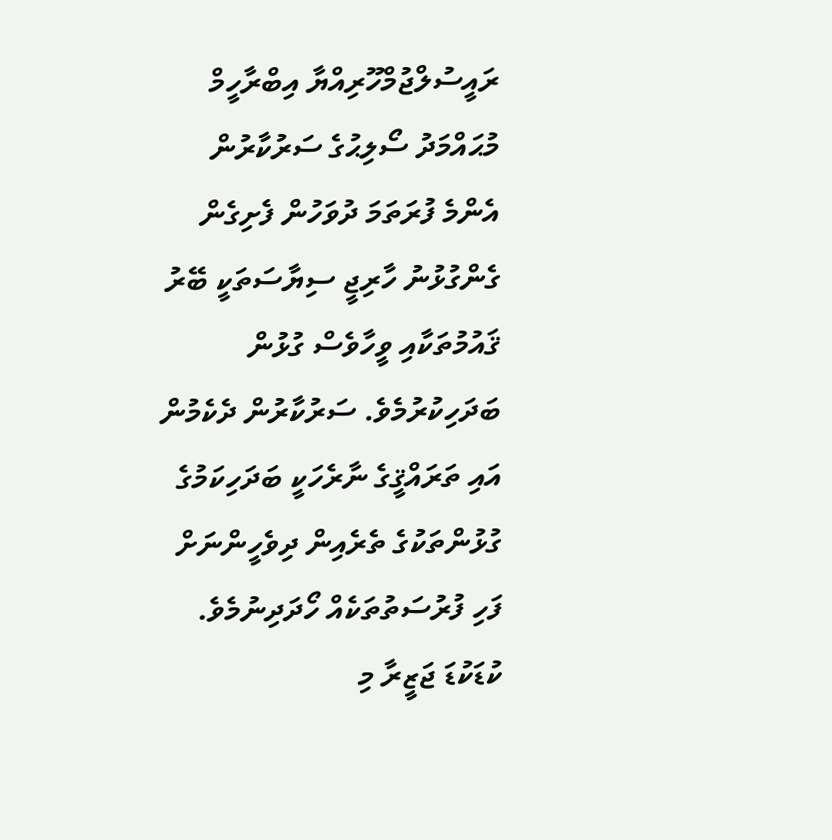ރައީސުލްޖުމްހޫރިއްޔާ އިބްރާހީމް މުޙައްމަދު ސޯލިޙުގެ ސަރުކާރުން އެންމެ ފުރަތަމަ ދުވަހުން ފެށިގެން ގެންގުޅުނު ހާރިޖީ ސިޔާސަތަކީ ބޭރު ޤައުމުތަކާއި ވީހާވެސް ގުޅުން ބަދަހިކުރުމެވެ. ސަރުކާރުން ދެކެމުން އައި ތަރައްޤީގެ ނާރެހަކީ ބަދަހިކަމުގެ ގުޅުންތަކުގެ ތެރެއިން ދިވެހީންނަށް ފަހި ފުރުސަތުތަކެއް ހޯދަދިނުމެވެ. ކުޑަކުޑަ ޖަޒީރާ މި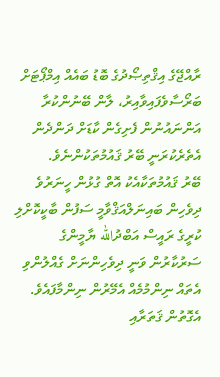ރާއްޖޭގެ އިޤްތިޞޯދުގެ ބޮޑު ބައެއް އިމްޕޯޓަށް ބަރޯސާވެފައިވާއިރު، ލާން ބޭނުންކުރާ އަންނައުނުން ފެށިގެން ކާޑަށް ދަންދެން އެތެރެކުރަނީ ބޭރު ޤައުމުތަކުންނެވެ.
ބޭރު ޤައުމުތަކާއެކު އޮތް ގުޅުން ހީނަރުވެ ދިވެހިން ބައިނަލްއަޤްވާމީ ސަފުން ބާކީކޮށްލި ކުރީގެ ރައީސް އަބްދުالله ޔާމީންގެ ސަރުކާރުން ވަނީ ދިވެހިންނަށް ގެއްލުންވި އެތައް ނިންމުމެއް އެމޭރުން ނިންމާފައެވެ. އެގޮތުން ޤަތަރާއި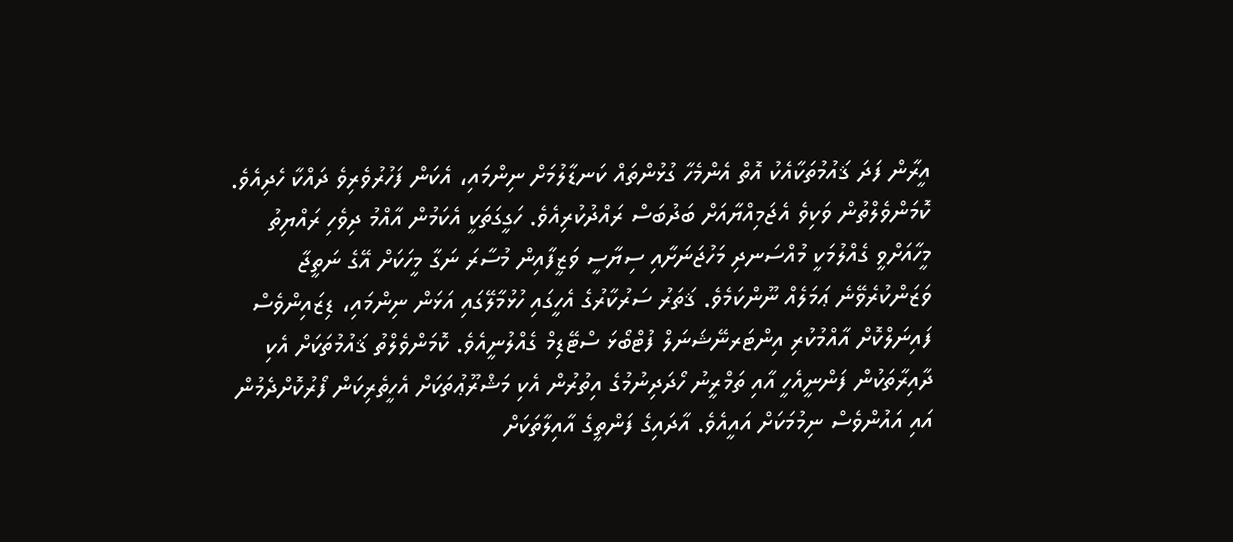އީރާން ފަދަ ޤައުމުތަކާއެކު އޮތް އެންމެހާ ގުޅުންތައް ކަނޑާލުމަށް ނިންމައި، އެކަން ފަހުރުވެރިވެ ދައްކާ ހެދިއެވެ. ކޮމަންވެލްތުން ވަކިވެ އެޖަމިއްޔާއަށް ބަދުބަސް ރައްދުކުރިއެވެ. ހަގީގަތަކީ އެކަމުން އާއްމު ދިވެހި ރައްޔިތު މީހާއަށްވީ ގެއްލުމަކީ މުއްސަނދި މަހުޖަނަށާއި ސިޔާސީ ވަޒީފާއިން މުސާރަ ނަގާ މީހަކަށް އޭގެ ނަތީޖާ ވަޒަންކުރެވޭނެ ޢަމަލެއް ނޫންކަމެވެ. ޤަތަރު ސަރުކާރުގެ އެހީގައި ހުޅުމާލޭގައި އަޅަން ނިންމައި، ޑިޒައިންވެސް ފައިނަލްކޮށް އާއްމުކުރި އިންޓަރނޭޝަނަލް ފުޓްބޯޅަ ސްޓޭޑިމް ގެއްލުނީއެވެ. ކޮމަންވެލްތު ޤައުމުތަކަށް އެކި ދާއިރާތަކުން ފަންނީއެހީ އާއި ތަމްރީނު ހޯދަދިނުމުގެ އިތުރުން އެކި މަޝްރޫޢުތަކަށް އެހީތެރިކަން ފޯރުކޮށްދެމުން އައި އައުންވެސް ނިމުމަކަށް އައީއެވެ. އާދައިގެ ފަންތީގެ އާއިލާތަކަށް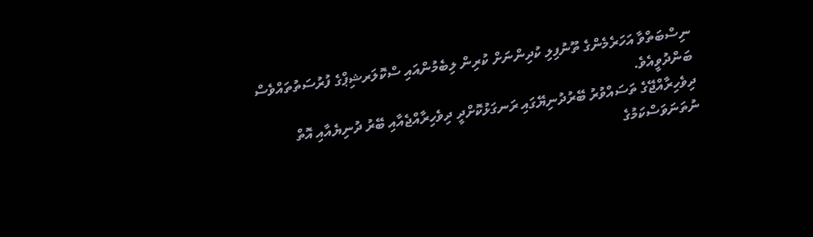ނިސްބަތްވާ އަހަރެމެންގެ ތޫނުފިލި ކުދިންނަށް ކުރިން ލިބެމުންއައި ސްކޮލަރޝިޕްގެ ފުރުސަތުތައްވެސް ބަންދުވީއެވެ.
ދިވެހިރާއްޖޭގެ ތަސައްވުރު ބޭރުދުނިޔޭގައި ރަނގަޅުކޮށްދީ ދިވެހިރާއްޖެއާއި ބޭރު ދުނިޔެއާއި އޮތް ނުތަނަވަސްކަމުގެ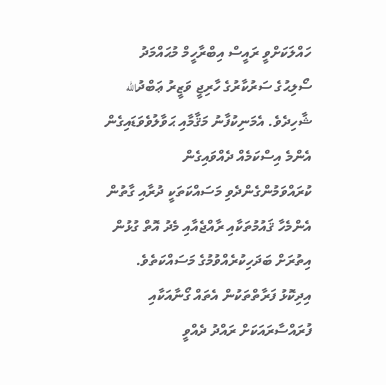ހައްލަކަށްވީ ރައީސް އިބްރާހީމް މުޙައްމަދު ސޯލިޙުގެ ސަރުކާރުގެ ހާރިޖީ ވަޒީރު ޢަބްދުالله ޝާހިދެވެ. އެމަނިކުފާނު މަޤާމާއި ޙަވާލުވެވަޑައިގެން އެންމެ އިސްކަމެއް ދެއްވައިގެން ކުރައްވަމުންގެންދެވި މަސައްކަތަކީ ދުރާއި ގާތުން އެންމެހާ ޤައުމުތަކާއި ރާއްޖެއާއި މެދު އޮތް ގުޅުން އިތުރަށް ބަދަހިކުރެއްވުމުގެ މަސައްކަތެވެ. އިދިކޮޅު ފަރާތްތަކުން އެތައް ގޯނާއަކާއި ފުރައްސާރައަކަށް ރައްދު ދެއްވީ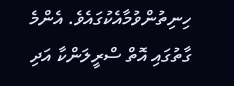ހިނިތުންވުމާއެކުގައެވެ. އެންމެ ގާތުގައި އޮތް ސްރީލަންކާ އަދި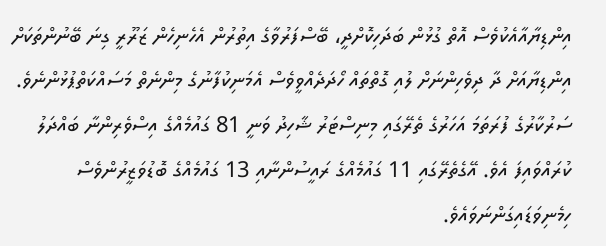އިންޑިޔާއާއެކުވެސް އޮތް ގުޅުން ބަދަހިކޮށްދީ، ބޭސްފަރުވާގެ އިތުރުން އެހެނިހެން ޒަރޫރީ ގިނަ ބޭނުންތަކަށް އިންޑިޔާއަށް ދާ ދިވެހިންނަށް ލުއި ގޮތްތައް ހޯދަދެއްވީވެސް އެމަނިކުފާނުގެ މިންނެތް މަސައްކަތްޕުޅުންނެވެ.
ސަރުކާރުގެ ފުރަތަމަ އަހަރުގެ ތެރޭގައި މިނިސްޓަރު ޝާހިދު ވަނީ 81 ގައުމެއްގެ އިސްވެރިންނާ ބައްދަލު ކުރައްވައިފަ އެވެ. އޭގެތެރޭގައި 11 ގައުމެއްގެ ރައީސުންނާއި 13 ގައުމެއްގެ ބޮޑުވަޒީރުންވެސް ހިމެނިވަޑައިގަންނަވައެވެ.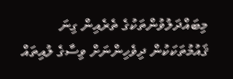މިބައްދަލުވުންތަކުގެ ތެރެއިން ގިނަ ޤައުމުތަކަކުން ދިވެހިންނަށް ވިސާގެ ލުއިތައް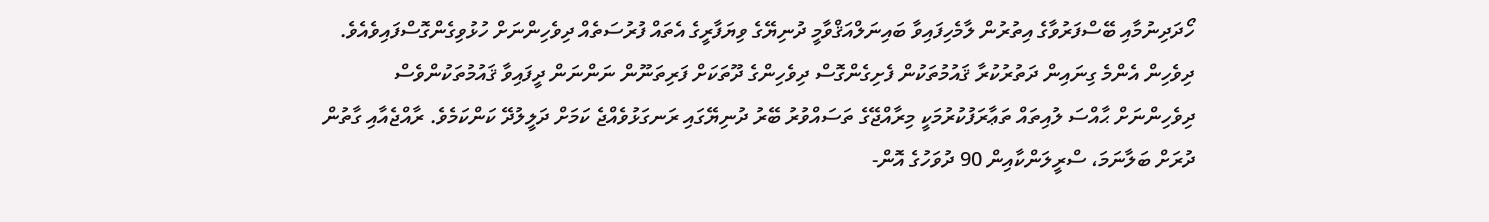ހޯދަދިނުމާއި ބޭސްފަރުވާގެ އިތުރުން ލާމެހިފައިވާ ބައިނަލްއަޤްވާމީ ދުނިޔޭގެ ވިޔަފާރީގެ އެތައް ފުރުސަތެއް ދިވެހިންނަށް ހުޅުވިގެންގޮސްފައިވެއެވެ. ދިވެހިން އެންމެ ގިނައިން ދަތުރުކުރާ ޤައުމުތަކުން ފެށިގެންގޮސް ދިވެހިންގެ ދޫތަކަށް ފަރިތަނޫން ނަންނަން ދީފައިވާ ޤައުމުތަކުންވެސް ދިވެހިންނަށް ޙާއްސަ ލުއިތައް ތަޢާރަފުކުރުމަކީ މިރާއްޖޭގެ ތަސައްވުރު ބޭރު ދުނިޔޭގައި ރަނގަޅުވެއްޖެ ކަމަށް ދަލީލުދޭ ކަންކަމެވެ. ރާއްޖެއާއި ގާތުން ދުރަށް ބަލާނަމަ، ސްރީލަންކާއިން 90 ދުވަހުގެ އޮން-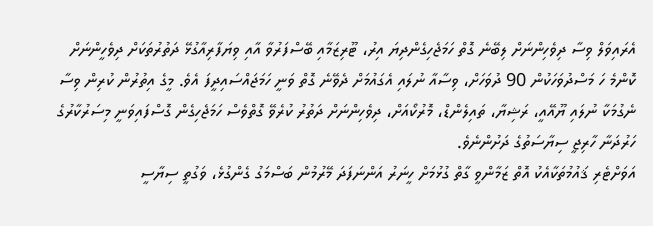އެރައިވަލް ވިސާ ދިވެހިންނަށް ލިބޭނެ ގޮތް ހަމަޖެހިގެންދިޔަ އިރު، ޓޫރިޒަމާއި ބޭސްފަރުވާ އާއި ވިޔަފާރިއާގުޅޭ ދަތުރުތަކަށް ދިވެހީންނަށް ކޮންމެ ހަ މަސްދުވަހަކުން 90 ދުވަހަށް، ވިސާއާ ނުލައި އެގައުމަށް ދެވޭނެ ގޮތް ވަނީ ހަމަޖައްސައިދީފަ އެވެ. މީގެ އިތުރުން ކުރިން ވިސާ ނެގުމަކާ ނުލައި ޔޫއޭއީ، ރަޝިޔާ، ތައިލެންޑް، މޮރުކޯއަށް، ދިވެހިންނަށް ދަތުރު ކުރެވޭ ގޮތްވެސް ހަމަޖެހިގެން ގޮސްފައިވަނީ މިސަރުކާރުގެ ހަރުދަނާ ހާރިޖީ ސިޔާސަތުގެ ދަށުންނެވެ.
އަވަށްޓެރި ޤައުމުތަކާއެކު އޮތް ޒަމާންވީ ގާތް ގުޅުމަށް ހީނަރު އަންނަފަދަ މޭރުމުން ބަސްމަގު ގެންގުޅެ، ވަގުތީ ސިޔާސީ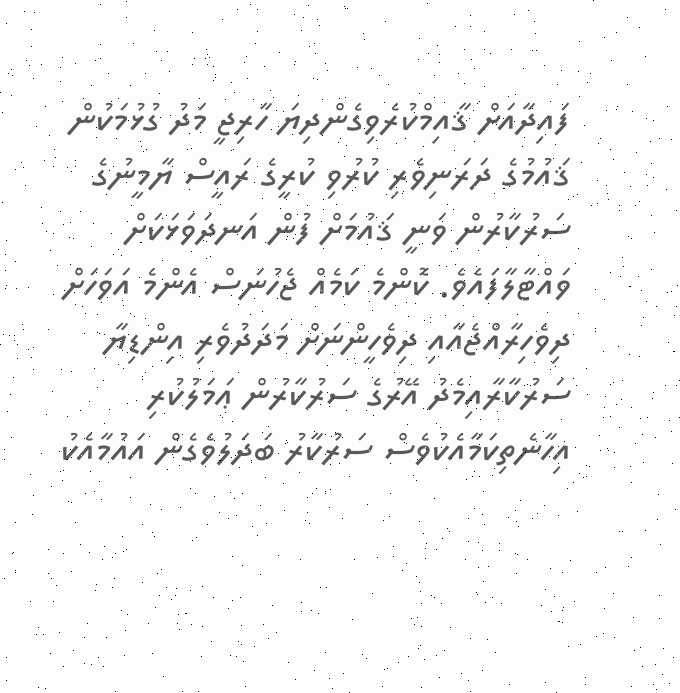ފައިދާއަށް ޤާއިމްކުރެވިގެންދިޔަ ހާރިޖީ މަދު ގުޅުމަކުން ޤައުމުގެ ދަރަނިވެރި ކުރުވި ކުރީގެ ރައީސް ޔާމީނުގެ ސަރުކާރުން ވަނީ ޤައުމަށް ފުން އަނދަވަޅަކަށް ވައްޓާލާފައެވެ. ކޮންމެ ކަމެއް ޖެހުނަސް އެންމެ އަވަހަށް ދިވެހިރާއްޖެއާއި ދިވެހީންނަށް މަދަދުވެރި އިންޑިޔާ ސަރުކާރާއިމެދު އޭރުގެ ސަރުކާރުން ޢަމަލުކުރި އިހާނެތިކަމާއެކުވެސް ސަރުކާރު ބަދަލުވެގެން އައުމާއެކު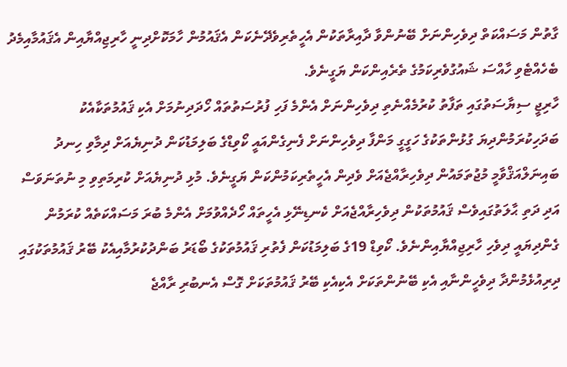ގާތުން މަސައްކަތް ދިވެހިންނަށް ބޭނުންވާ ދާއިރާތަކުން އެހީތެރިވެދޭނެކަން އެޤައުމުން ހާމަކޮށްދިނީ ހާރިޖިއްޔާއިން އެޤައުމާއިމެދު ބެހެއްޓެވި ހާއްސަ ޝައުގުވެރިކަމުގެ ތެރެއިންކަން ޔަގީނެވެ.
ހާރިޖީ ސިޔާސަތުގައި ތަފާތު ކުރުމެއްނެތި ދިވެހިންނަށް އެންމެ ފަހި ފުރުސަތުތައް ހޯދަދިނުމަށް އެކި ޤައުމުތަކާއެކު ބަދަހިކުރަމުންދިޔަ ގުޅުންތަކުގެ ހަގީގީ މަންފާ ދިވެހިންނަށް ފެނިގެންއައީ ކޯވިޑްގެ ބަލިމަޑުކަން ދުނިޔެއަށް ދިމާވި ހިނދު ބައިނަލްއަޤްވާމީ މުޖުތަމައުން ދިވެހިރާއްޖެއަށް ވެދިން އެހީތެރިކަމުންކަން ޔަގީނެވެ. މުޅި ދުނިޔެއަށް ކުރިމަތިވި މި ނުތަނަވަސް އަދި ދަތި ޙާލަތުގައިވެސް ޤައުމުތަކުން ދިވެހިރާއްޖެއަށް ކެނޑިނޭޅި އެހީތައް ހޯދެއްވުމަށް އެންމެ ބުރަ މަސައްކަތެއް ކުރަމުން ގެންދިޔައީ ދިވެހި ހާރިޖިއްޔާއިންނެވެ. ކޯވިޑް 19ގެ ބަލިމަޑުކަން ފެތުރި ޤައުމުތަކުގެ ބޯޑަރު ބަންދުކުރުމާއިއެކު ބޭރު ޤައުމުތަކުގައި ދިރިއުޅެމުންދާ ދިވެހީންނާއި އެކި ބޭނުންތަކަށް އެކިއެކި ބޭރު ޤައުމުތަކަށް ގޮސް އެނބުރި ރާއްޖެ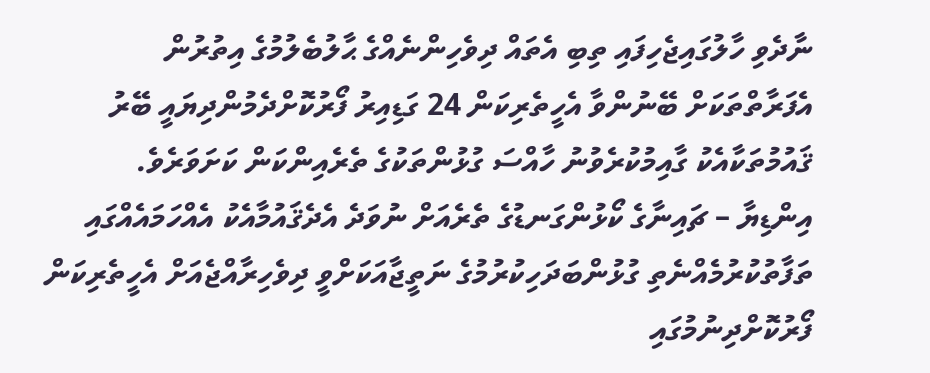ނާދެވި ހާލުގައިޖެހިފައި ތިބި އެތައް ދިވެހިންނެއްގެ ޙާލުބެލުމުގެ އިތުރުން އެފަރާތްތަކަށް ބޭނުންވާ އެހީތެރިކަން 24 ގަޑިއިރު ފޯރުކޮށްދެމުންދިޔައީ ބޭރު ޤައުމުތަކާއެކު ގާއިމުކުރެވުނު ހާއްސަ ގުޅުންތަކުގެ ތެރެއިންކަން ކަށަވަރެވެ.
އިންޑިޔާ – ޗައިނާގެ ކޯޅުންގަނޑުގެ ތެރެއަށް ނުވަދެ އެދެޤައުމާއެކު އެއްހަމައެއްގައި ތަފާތުކުރުމެއްނެތި ގުޅުންބަދަހިކުރުމުގެ ނަތީޖާއަކަށްވީ ދިވެހިރާއްޖެއަށް އެހީތެރިކަން ފޯރުކޮށްދިނުމުގައި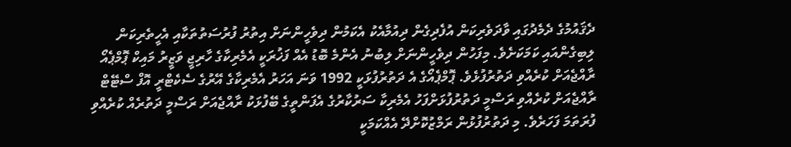ދެޤައުމުގެ ދެމެދުގައި ވާދަވެރިކަން އުފެދިގެން ދިއުމާއެކު އެކަމުން ދިވެހީންނަށް އިތުރު ފުރުސަތުތަކާއި އެހީތެރިކަން ލިބިގެންއައި ކަމަކަށެވެ. މިފަހުން ދިވެހީންނަށް ލިބުނު އެންމެ ބޮޑު އެއް ފަޚުރަކީ އެމެރިކާގެ ހާރިޖީ ވަޒީރު މައިކް ޕޮމްޕެއޯ ރާއްޖެއަށް ކުރެއްވި ދަތުރުފުޅެވެ. ޕޮމްޕެއޯގެ އެ ދަތުރުފުޅަކީ 1992 ވަނަ އަހަރު އެމެރިކާގެ އޭރުގެ ސެކެޓްރީ އޮފް ސްޓޭޓް ރާއްޖެއަށް ކުރެއްވި ރަސްމީ ދަތުރުފުޅަށްފަހު އެމެރިކާ ސަރުކާރުގެ އެފަންތީގެ ބޭފުޅަކު ރާއްޖެއަށް ރަސްމީ ދަތުރެއް ކުރެއްވި ފުރަތަމަ ފަހަރެވެ. މި ދަތުރުފުޅުން ރަމްޒުކޮށްދޭ އެއްކަމަކީ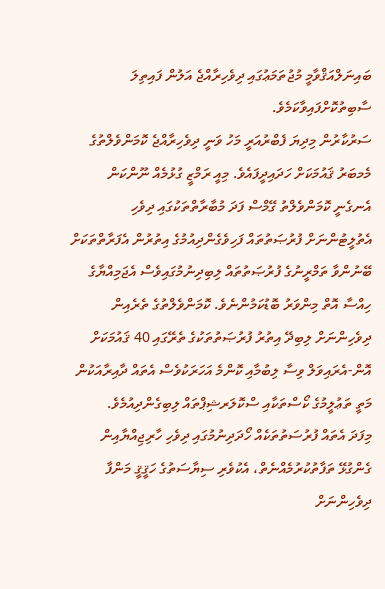ބައިނަލްއަޤްވާމީ މުޖުތަމަޢުގައި ދިވެހިރާއްޖެ އަލުން ފައިތިލަ ސާބިތުކޮށްފައިވާކަމެވެ.
ސަރުކާރުން މިދިޔަ ފެބްރުއަރީ މަހު ވަނީ ދިވެހިރާއްޖެ ކޮމަންވެލްތުގެ މެމބަރު ޤައުމަކަށް ހަދައިދީފައެވެ. މިއީ ރަމްޒީ ގުޅުމެއް ނޫންކަން އެނގެނީ ކޮމަންވެލްތު ގޭމްސް ފަދަ މުބާރާތްތަކުގައި ދިވެހި އެތުލީޓުންނަށް ފުރުޞަތުތައް ފަހިވެގެންދިއުމުގެ އިތުރުން އެފަރާތްތަކަށް ބޭނުންވާ ތަމްރީނުގެ ފުރުޞަތުތައް ލިބިދިނުމުގައިވެސް އެޖަމިއްޔާގެ ހިއްސާ އޮތް މިންވަރު ބޮޑުކަމުންނެވެ. ކޮމަންވެލްތުގެ ތެރެއިން ދިވެހިންނަށް ލިބިދޭ އިތުރު ފުރުޞަތުތަކުގެ ތެރޭގައި 40 ޤައުމަކަށް އޮން-އެރައިވަލް ވިސާ ލިބުމާއި ކޮންމެ އަހަރަކުވެސް އެތައް ދާއިރާއަކުން މަތީ ތަޢުލީމުގެ ކޯސްތަކާއި ސްކޮލަރޝިޕްތައް ލިބިގެންދިއުމެވެ.
މިފަދަ އެތައް ފުރުސަތުތަކެއް ހޯދަދިނުމުގައި ދިވެހި ހާރިޖިއްޔާއިން ގެންގުޅޭ ތަފާތުކުރުމެއްނެތް، އެކުވެރި ސިޔާސަތުގެ ހަޤީޤީ މަންފާ ދިވެހިންނަށް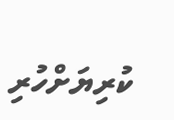ކުރިޔަށްހުރި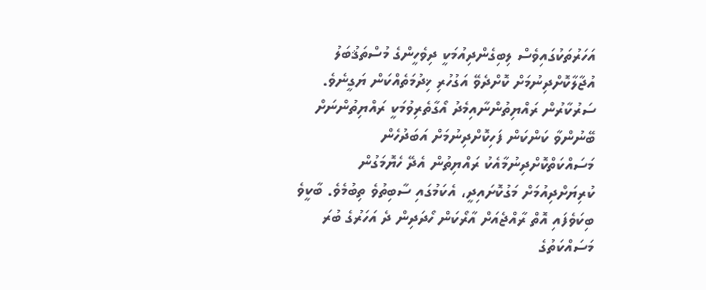އަހަރުތަކުގައިވެސް ލިބިގެންދިއުމަކީ ދިވެހީންގެ މުސްތަޤުބަލު އުޖާލާކޮށްދިނުމަށް ކޮށްދެވޭ އަގުހުރި ޚިދުމަތެއްކަން ޔަގީނެވެ. ސަރުކާރުން ރައްޔިތުންނާއިމެދު އޯގާތެރިވުމަކީ ރައްޔިތުންނަށް ބޭނުންވާ ކަންކަން ފަހިކޮށްދިނުމަށް އަބަދުހެން މަސައްކަތްކޮށްދިނުމާއެކު ރައްޔިތުން އެދޭ ހެޔޮމަގުން ކުރިޔަށްދިއުމަށް މަގުކޮށައިދީ، އެކަމުގައި ސާބިތުވެ ތިބުމެވެ. ބާކީވެ ބިކަވެފައި އޮތް ރާއްޖެއަށް އާރޯކަން ހޯދަދިން ދެ އަހަރުގެ ބުރަ މަސައްކަތުގެ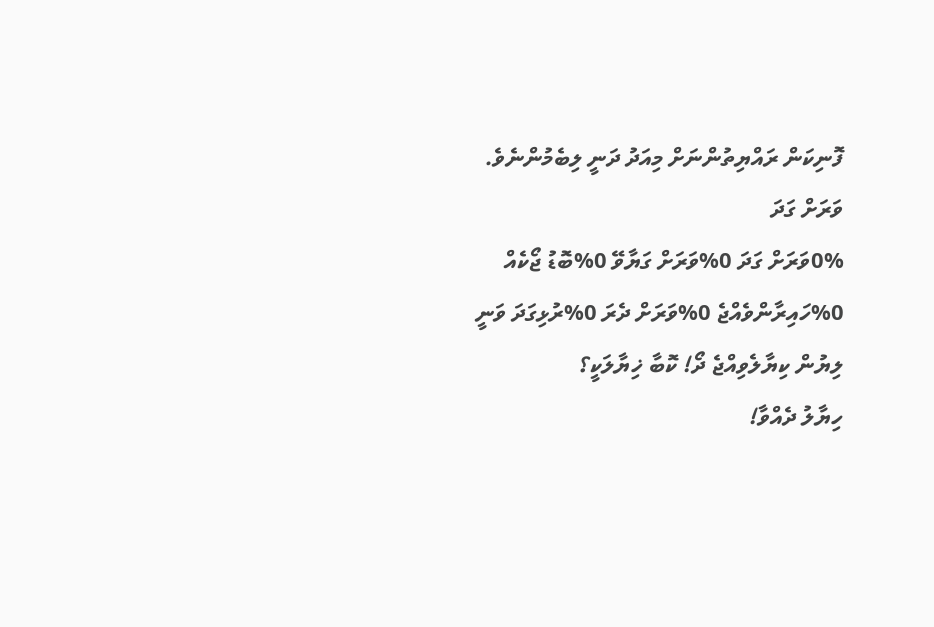ފޮނިކަން ރައްޔިތުންނަށް މިއަދު ދަނީ ލިބެމުންނެވެ.
ވަރަށް ގަދަ
0%ވަރަށް ގަދަ 0%ވަރަށް ގަޔާވޭ 0%ބޮޑު ޖޯކެއް 0%ހައިރާންވެއްޖެ 0%ވަރަށް ދެރަ 0%ރުޅިގަދަ ވަނީ
ލިޔުން ކިޔާލެވިއްޖެ ދޯ! ކޮބާ ޚިޔާލަކީ؟
ހިޔާލު ދެއްވާ!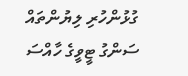ގުޅުންހުރި ލިޔުންތައް
ސަންގު ޓީވީގެ ހާއްސަ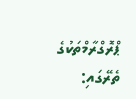ޕްރޮގްރާމްތަކުގެ ތެރޭގައި: